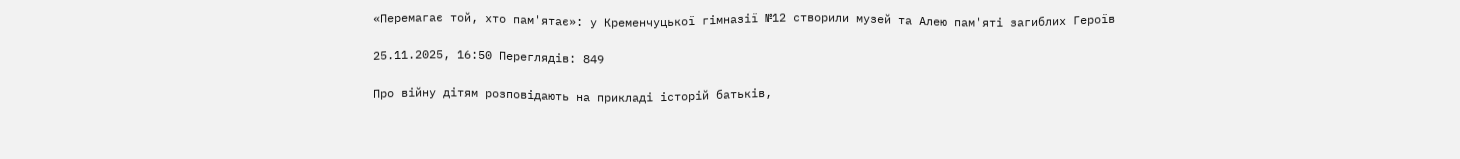«Перемагає той, хто пам'ятає»: у Кременчуцької гімназії №12 створили музей та Алею пам'яті загиблих Героїв

25.11.2025, 16:50 Переглядів: 849

Про війну дітям розповідають на прикладі історій батьків,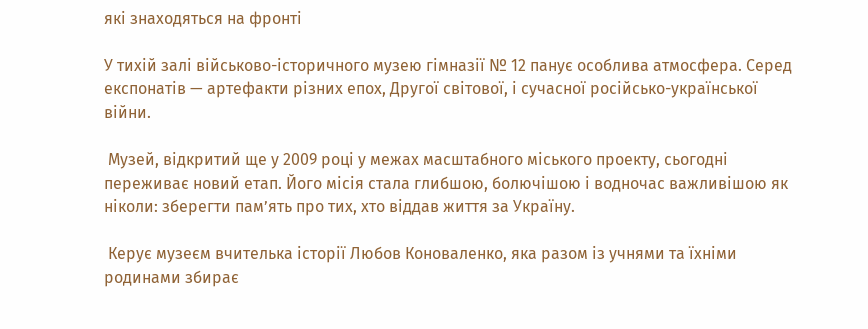які знаходяться на фронті

У тихій залі військово-історичного музею гімназії № 12 панує особлива атмосфера. Серед експонатів — артефакти різних епох, Другої світової, і сучасної російсько-української війни.

 Музей, відкритий ще у 2009 році у межах масштабного міського проекту, сьогодні переживає новий етап. Його місія стала глибшою, болючішою і водночас важливішою як ніколи: зберегти пам’ять про тих, хто віддав життя за Україну.

 Керує музеєм вчителька історії Любов Коноваленко, яка разом із учнями та їхніми родинами збирає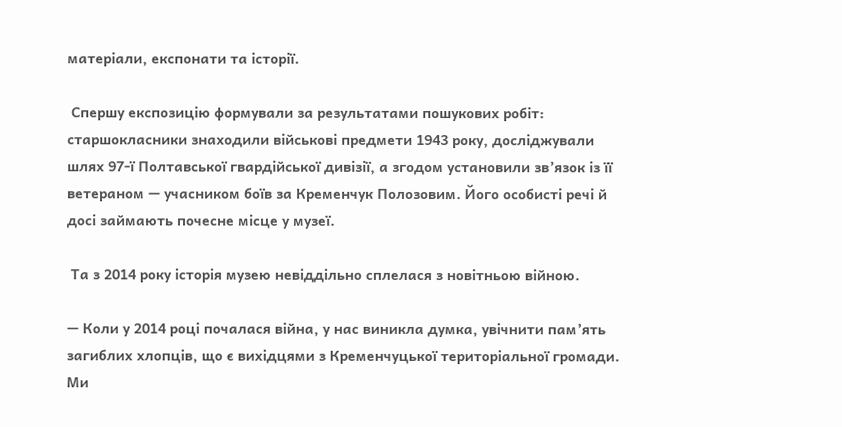матеріали, експонати та історії.

 Спершу експозицію формували за результатами пошукових робіт: старшокласники знаходили військові предмети 1943 року, досліджували шлях 97-ї Полтавської гвардійської дивізії, а згодом установили зв’язок із її ветераном — учасником боїв за Кременчук Полозовим. Його особисті речі й досі займають почесне місце у музеї.

 Та з 2014 року історія музею невіддільно сплелася з новітньою війною.

— Коли у 2014 році почалася війна, у нас виникла думка, увічнити пам’ять загиблих хлопців, що є вихідцями з Кременчуцької територіальної громади. Ми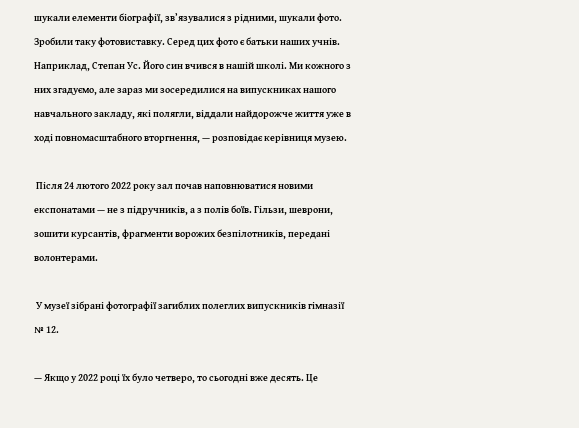шукали елементи біографії, зв’язувалися з рідними, шукали фото. Зробили таку фотовиставку. Серед цих фото є батьки наших учнів. Наприклад, Степан Ус. Його син вчився в нашій школі. Ми кожного з них згадуємо, але зараз ми зосередилися на випускниках нашого навчального закладу, які полягли, віддали найдорожче життя уже в ході повномасштабного вторгнення, — розповідає керівниця музею.

 Після 24 лютого 2022 року зал почав наповнюватися новими експонатами — не з підручників, а з полів боїв. Гільзи, шеврони, зошити курсантів, фрагменти ворожих безпілотників, передані волонтерами.

 У музеї зібрані фотографії загиблих полеглих випускників гімназії № 12.

— Якщо у 2022 році їх було четверо, то сьогодні вже десять. Це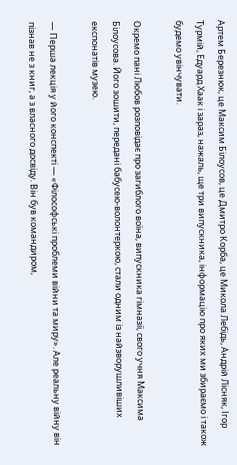Артем Березнюк, це Максим Білоусов, це Дмитро Корба, це Микола Лебідь, Андрій Лісняк, Ігор Турмій, Едуард Хаак і зараз, нажаль, ще три випускника, інформацію про яких ми збираємо і також будемо увінчувати.

Окремо пані Любов розповідає про загиблого воїна, випускника гімназії, свого учня Максима Білоусова. Його зошити, передані бабусею-волонтеркою, стали одним із найзворушливіших експонатів музею.

— Перша лекція у його конспекті — «Філософські проблеми війни та миру». Але реальну війну він пізнав не з книг, а з власного досвіду. Він був командиром,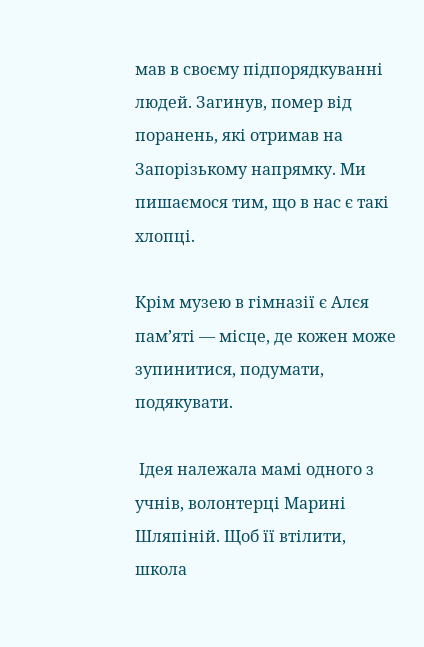мав в своєму підпорядкуванні людей. Загинув, помер від поранень, які отримав на Запорізькому напрямку. Ми пишаємося тим, що в нас є такі хлопці.

Крім музею в гімназії є Алєя пам’яті — місце, де кожен може зупинитися, подумати, подякувати.

 Ідея належала мамі одного з учнів, волонтерці Марині Шляпіній. Щоб її втілити, школа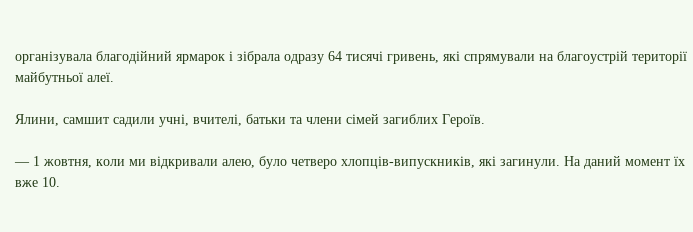організувала благодійний ярмарок і зібрала одразу 64 тисячі гривень, які спрямували на благоустрій території майбутньої алеї.

Ялини, самшит садили учні, вчителі, батьки та члени сімей загиблих Героїв.

— 1 жовтня, коли ми відкривали алею, було четверо хлопців-випускників, які загинули. На даний момент їх вже 10.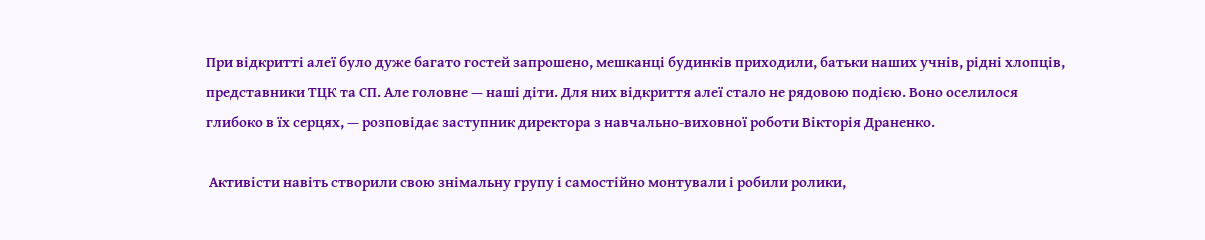При відкритті алеї було дуже багато гостей запрошено, мешканці будинків приходили, батьки наших учнів, рідні хлопців, представники ТЦК та СП. Але головне — наші діти. Для них відкриття алеї стало не рядовою подією. Воно оселилося глибоко в їх серцях, — розповідає заступник директора з навчально-виховної роботи Вікторія Драненко.

 Активісти навіть створили свою знімальну групу і самостійно монтували і робили ролики,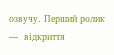озвучу. Перший ролик —  відкриття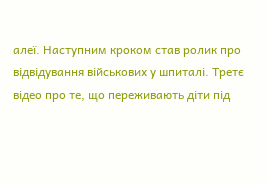алеї. Наступним кроком став ролик про відвідування військових у шпиталі. Третє відео про те, що переживають діти під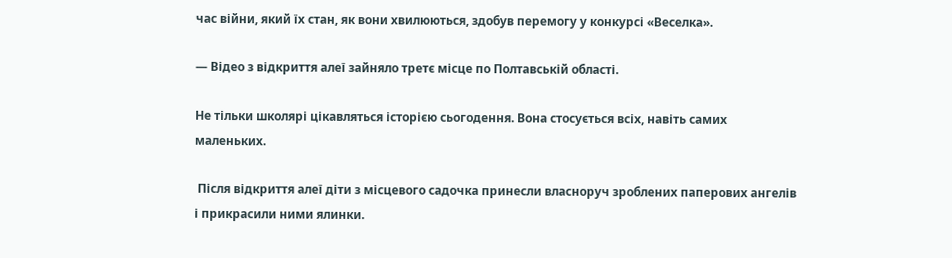час війни, який їх стан, як вони хвилюються, здобув перемогу у конкурсі «Веселка».

— Відео з відкриття алеї зайняло третє місце по Полтавській області.

Не тільки школярі цікавляться історією сьогодення. Вона стосується всіх, навіть самих маленьких.

 Після відкриття алеї діти з місцевого садочка принесли власноруч зроблених паперових ангелів і прикрасили ними ялинки.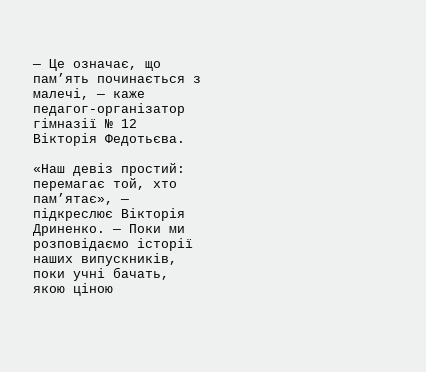— Це означає, що пам’ять починається з малечі, — каже педагог-організатор гімназії № 12 Вікторія Федотьєва.

«Наш девіз простий: перемагає той, хто пам’ятає», — підкреслює Вікторія Дриненко. — Поки ми розповідаємо історії наших випускників, поки учні бачать, якою ціною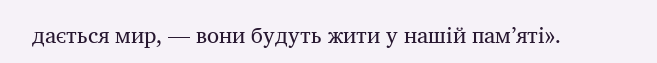дається мир, — вони будуть жити у нашій пам’яті».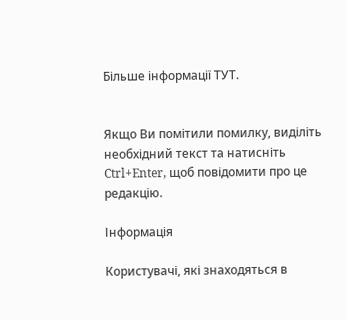Більше інформації ТУТ.


Якщо Ви помітили помилку, виділіть необхідний текст та натисніть Ctrl+Enter, щоб повідомити про це редакцію.

Інформація

Користувачі, які знаходяться в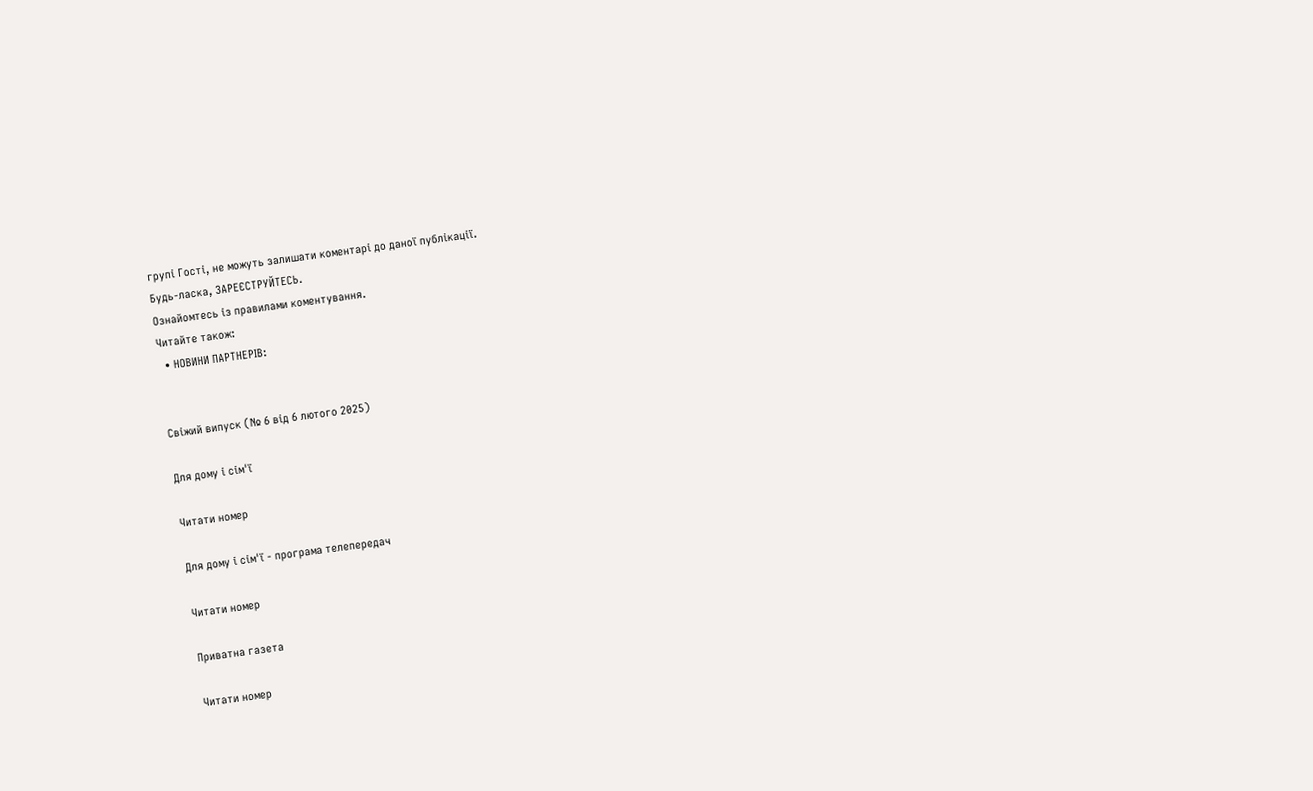групі Гості, не можуть залишати коментарі до даної публікації.
Будь-ласка, ЗАРЕЄСТРУЙТЕСЬ.
Ознайомтесь із правилами коментування.
Читайте також:
  • НОВИНИ ПАРТНЕРІВ:


Свіжий випуск (№ 6 від 6 лютого 2025)

Для дому і сім'ї

Читати номер

Для дому і сім'ї - програма телепередач

Читати номер

Приватна газета

Читати номер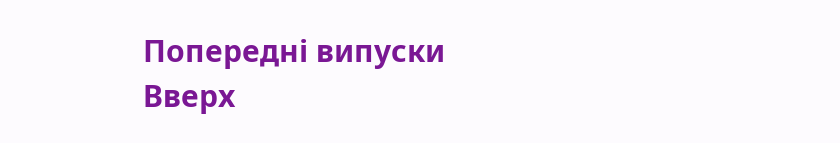Попередні випуски
Вверх